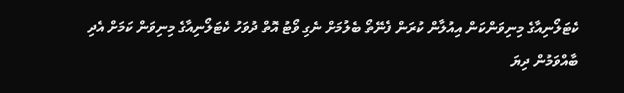ކެޓަލޯނިއާގެ މިނިވަންކަން އިއުލާން ކުރަން ފެނޭތޯ ބެލުމަށް ނެގި ވޯޓު އޮތް ދުވަހު ކެޓަލޯނިއާގެ މިނިވަން ކަމަށް އެދި ބާއްވަމުން ދިޔަ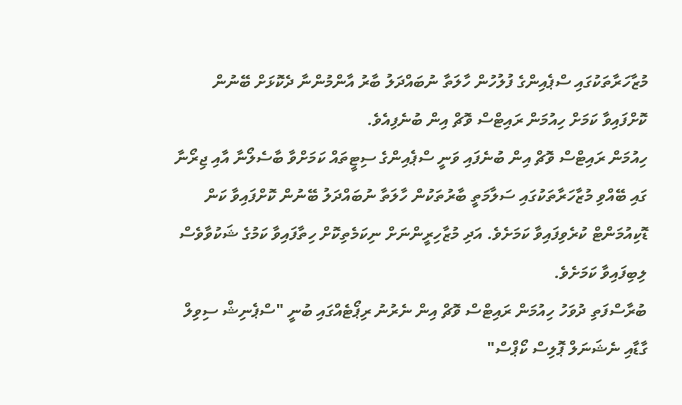މުޒާހަރާތަކުގައި ސްޕެއިންގެ ފުލުހުން ހާލަތާ ނުބައްދަލު ބާރު އާންމުންނާ ދެކޮޅަށް ބޭނުން ކޮށްފައިވާ ކަމަށް ހިއުމަން ރައިޓްސް ވޮޗް އިން ބުނެފިއެވެ.
ހިއުމަން ރައިޓްސް ވޮޗް އިން ބުނެފައި ވަނީ ސްޕެއިންގެ ސިޓީތައް ކަމަށްވާ ބާސެލޯނާ އާއި ޖިރޯނާ ގައި ބޭއްވި މުޒާހަރާތަކުގައި ސަލާމަތީ ބާރުތަކުން ހާލަތާ ނުބައްދަލު ބޭނުން ކޮށްފައިވާ ކަން ޑޮކިއުމަންޓް ކުރެވިފައިވާ ކަމަށެވެ. އަދި މުޒާހިރީންނަށް ނިކަމެތިކޮށް ހިތާފައިވާ ކަމުގެ ޝަކުވާވެސް ލިބިފައިވާ ކަމަށެވެ.
ބުރާސްފަތި ދުވަހު ހިއުމަން ރައިޓްސް ވޮޗް އިން ނެރުނު ރިޕޯޓެއްގައި ބުނީ "ސްޕެނިޝް ސިވިލް ގާޑާއި ނެޝަނަލް ޕޮލިސް ކޯޕްސް"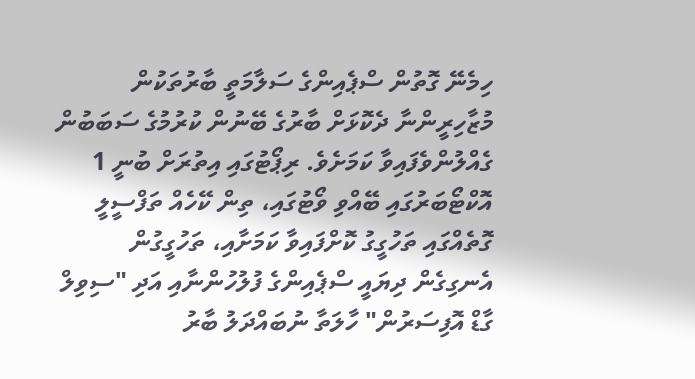ހިމެނޭ ގޮތުން ސްޕެއިންގެ ސަލާމަތީ ބާރުތަކުން މުޒާހިރީންނާ ދެކޮޅަށް ބާރުގެ ބޭނުން ކުރުމުގެ ސަބަބުން ގެއްލުންވެފައިވާ ކަމަށެވެ. ރިޕޯޓުގައި އިތުރަށް ބުނީ 1 އޮކްޓޯބަރުގައި ބޭއްވި ވޯޓުގައި، ތިން ކޭހެއް ތަފްސީލީ ގޮތެއްގައި ތަހުގީގު ކޮށްފައިވާ ކަމަށާއި، ތަހުގީގުން އެނގިގެން ދިޔައީ ސްޕެއިންގެ ފުލުހުންނާއި އަދި "ސިވިލް ގާޑް އޮފިސަރުން" ހާލަތާ ނުބައްދަލު ބާރު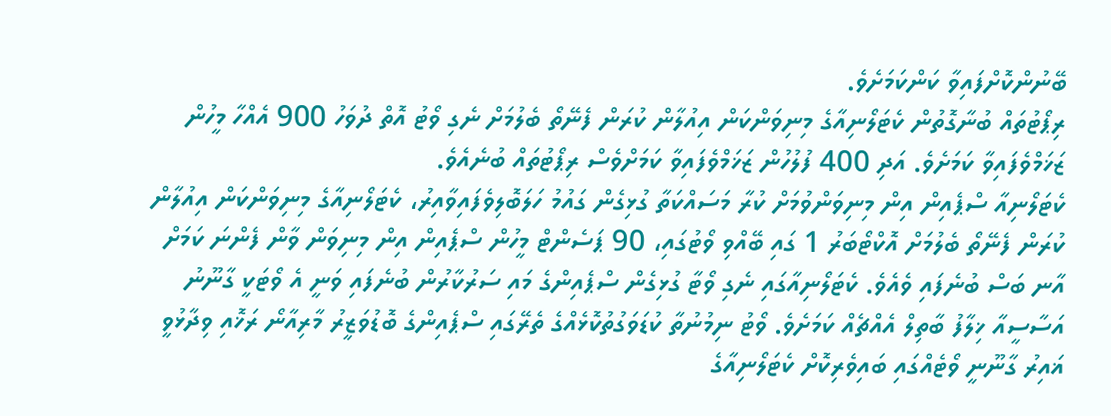ބޭނުންކޮށްފައިވާ ކަންކަމަށެވެ.
ރިޕޯޓުތައް ބުނާގޮތުން ކެޓަލޯނިއާގެ މިނިވަންކަން އިއުލާން ކުރަން ފެނޭތޯ ބެލުމަށް ނެގި ވޯޓު އޮތް ދުވަހު 900 އެއްހާ މީހުން ޒަޚަމްވެފައިވާ ކަމަށެވެ. އަދި 400 ފުލުހުން ޒަޚަމްވެފައިވާ ކަމަށްވެސް ރިޕޯޓުތައް ބުނެއެވެ.
ކެޓަލޯނިއާ ސްޕެއިން އިން މިނިވަންވުމަށް ކުރާ މަސައްކަތާ ގުޅިގެން ގައުމު ހަލަބޮލިވެފައިވާއިރު، ކެޓަލޯނިއާގެ މިނިވަންކަން އިއުލާން ކުރަން ފެނޭތޯ ބެލުމަށް އޮކްޓޯބަރު 1 ގައި ބޭއްވި ވޯޓުގައި، 90 ޕަސެންޓް މީހުން ސްޕެއިން އިން މިނިވަން ވާން ފެންނަ ކަމަށް އާނ ބަސް ބުނެފައި ވެއެވެ. ކެޓަލޯނިއާގައި ނެގި ވޯޓާ ގުޅިގެން ސްޕެއިންގެ މައި ސަރުކާރުން ބުނެފައި ވަނީ އެ ވޯޓަކީ ގާނޫނު އަސާސީއާ ޚިލާފު ބާތިލް އެއްޗެއް ކަމަށެވެ. ވޯޓު ނިމުނުތާ ކުޑަވަގުތުކޮޅެއްގެ ތެރޭގައި ސްޕެއިންގެ ބޮޑުވަޒީރު މާރިއާނޯ ރަޚޮއި ވިދާޅުވީ ޣައިރު ގާނޫނީ ވޯޓެއްގައި ބައިވެރިކޮށް ކެޓަލޯނިއާގެ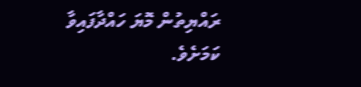ރައްޔިތުން މޮޔަ ހައްދާފައިވާ ކަމަށެވެ.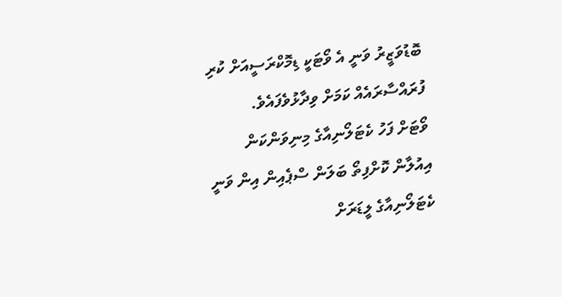ބޮޑުވަޒީރު ވަނީ އެ ވޯޓަކީ ޑިމޮކްރަސީއަށް ކުރި ފުރައްސާރައެއް ކަމަށް ވިދާޅުވެފައެވެ.
ވޯޓަށް ފަހު ކެޓަލޯނިއާގެ މިނިވަންކަން އިއުލާން ކޮށްފިތޯ ބަލަން ސްޕެއިން އިން ވަނީ ކެޓަލޯނިއާގެ ލީޑަރަށް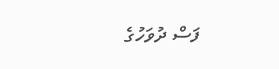ފަސް ދުވަހުގެ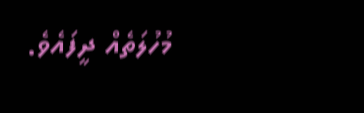މުހުލަތެއް ދީފައެވެ.